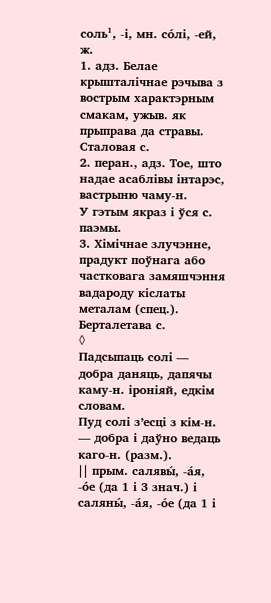соль¹, -і, мн. со́лі, -ей, ж.
1. адз. Белае крышталічнае рэчыва з вострым характэрным смакам, ужыв. як прыправа да стравы.
Сталовая с.
2. перан., адз. Тое, што надае асаблівы інтарэс, вастрыню чаму-н.
У гэтым якраз і ўся с. паэмы.
3. Хімічнае злучэнне, прадукт поўнага або частковага замяшчэння вадароду кіслаты металам (спец.).
Берталетава с.
◊
Падсыпаць солі — добра даняць, дапячы каму-н. іроніяй, едкім словам.
Пуд солі з’есці з кім-н. — добра і даўно ведаць каго-н. (разм.).
|| прым. салявы́, -а́я, -о́е (да 1 і 3 знач.) і саляны́, -а́я, -о́е (да 1 і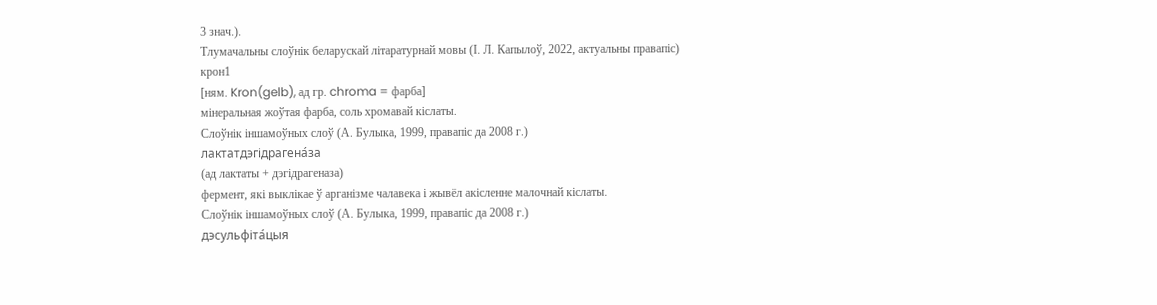3 знач.).
Тлумачальны слоўнік беларускай літаратурнай мовы (І. Л. Капылоў, 2022, актуальны правапіс)
крон1
[ням. Kron(gelb), ад гр. chroma = фарба]
мінеральная жоўтая фарба, соль хромавай кіслаты.
Слоўнік іншамоўных слоў (А. Булыка, 1999, правапіс да 2008 г.)
лактатдэгідрагена́за
(ад лактаты + дэгідрагеназа)
фермент, які выклікае ў арганізме чалавека і жывёл акісленне малочнай кіслаты.
Слоўнік іншамоўных слоў (А. Булыка, 1999, правапіс да 2008 г.)
дэсульфіта́цыя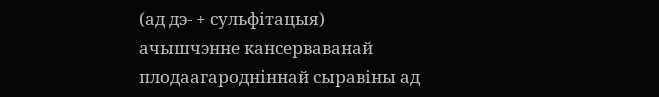(ад дэ- + сульфітацыя)
ачышчэнне кансерваванай плодаагародніннай сыравіны ад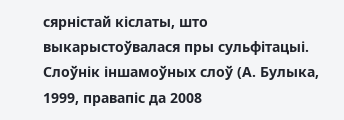сярністай кіслаты, што выкарыстоўвалася пры сульфітацыі.
Слоўнік іншамоўных слоў (А. Булыка, 1999, правапіс да 2008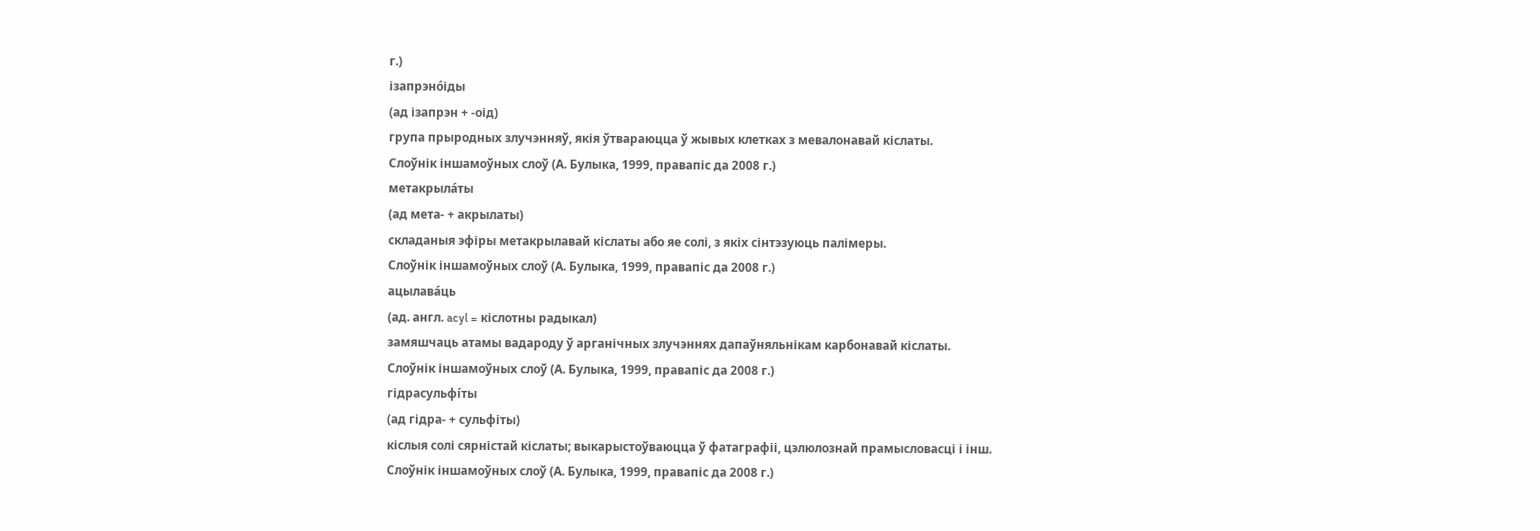г.)
ізапрэно́іды
(ад ізапрэн + -оід)
група прыродных злучэнняў, якія ўтвараюцца ў жывых клетках з мевалонавай кіслаты.
Слоўнік іншамоўных слоў (А. Булыка, 1999, правапіс да 2008 г.)
метакрыла́ты
(ад мета- + акрылаты)
складаныя эфіры метакрылавай кіслаты або яе солі, з якіх сінтэзуюць палімеры.
Слоўнік іншамоўных слоў (А. Булыка, 1999, правапіс да 2008 г.)
ацылава́ць
(ад. англ. acyl = кіслотны радыкал)
замяшчаць атамы вадароду ў арганічных злучэннях дапаўняльнікам карбонавай кіслаты.
Слоўнік іншамоўных слоў (А. Булыка, 1999, правапіс да 2008 г.)
гідрасульфі́ты
(ад гідра- + сульфіты)
кіслыя солі сярністай кіслаты; выкарыстоўваюцца ў фатаграфіі, цэлюлознай прамысловасці і інш.
Слоўнік іншамоўных слоў (А. Булыка, 1999, правапіс да 2008 г.)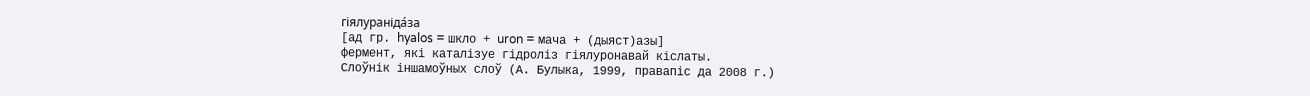гіялураніда́за
[ад гр. hyalos = шкло + uron = мача + (дыяст)азы]
фермент, які каталізуе гідроліз гіялуронавай кіслаты.
Слоўнік іншамоўных слоў (А. Булыка, 1999, правапіс да 2008 г.)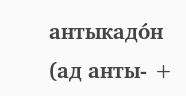антыкадо́н
(ад анты- +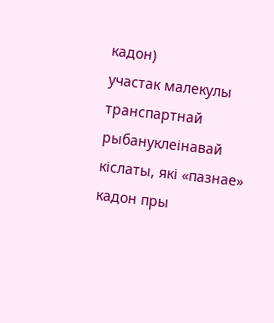кадон)
участак малекулы транспартнай рыбануклеінавай кіслаты, які «пазнае» кадон пры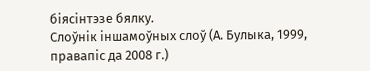біясінтэзе бялку.
Слоўнік іншамоўных слоў (А. Булыка, 1999, правапіс да 2008 г.)